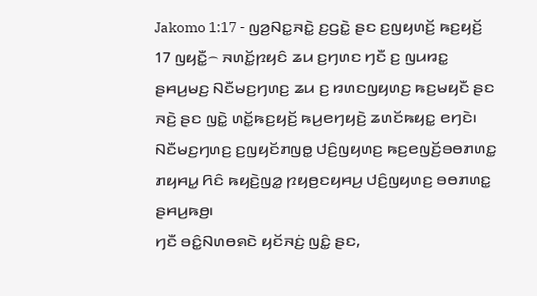Jakomo 1:17 - ꤜꤤ꤬ꤡꤢ꤭ꤏꤢꤧ꤭ ꤢ꤬ꤞꤢꤧ꤭ ꤔꤢ ꤢ꤬ꤜꤟꤛꤢꤩ꤬ ꤒꤢ꤬ꤟꤢꤩ꤬
17 ꤜꤟꤢꤪ꤭꤮ ꤏꤛꤢꤩ꤭ꤐꤟꤢꤨ ꤘꤣ ꤢ꤬ꤚꤛꤢ ꤚꤢꤪ ꤢ꤬ ꤜꤣꤙꤢ꤭ ꤔꤌꤣ꤬ꤗꤢ꤬ ꤡꤢꤪꤗꤢ꤬ꤚꤛꤢ꤬ ꤘꤣ ꤢ꤬ ꤙꤛꤢꤜꤟꤛꤢ꤬ ꤒꤢ꤬ꤗꤟꤢꤪ ꤔꤢ ꤏꤢꤧ꤬ ꤔꤢ ꤜꤢꤧ꤭ ꤛꤢꤩ꤭ꤒꤢ꤬ꤟꤢꤩ꤬ ꤒꤣ꤬ꤕꤚꤟꤢꤧ꤬ ꤘꤛꤢꤩꤒꤟꤢ꤭ ꤕꤚꤢꤧ꤯ ꤡꤢꤪꤗꤢ꤬ꤚꤛꤢ꤬ ꤢ꤬ꤜꤟꤢꤩꤊꤜꤥ꤭ ꤓꤢꤨ꤬ꤜꤟꤛꤢ꤬ ꤒꤢ꤬ꤕꤜꤢꤩ꤬ꤋꤥꤊꤛꤢ꤭ ꤊꤟꤌꤣ꤭ ꤖꤢꤨ ꤒꤟꤢꤧ꤬ꤜꤤ꤭ ꤐꤟꤥ꤬ꤢꤟꤌꤣ꤬ ꤓꤢꤨ꤬ꤜꤟꤛꤢ꤬ ꤋꤥꤊꤛꤢ꤭ ꤔꤌꤣ꤬ꤒꤥ꤬꤯
ꤚꤢꤪ ꤋꤢꤨ꤭ꤡꤛꤥꤎꤢꤧ ꤟꤢꤩꤏꤢꤦ꤬ ꤜꤢꤨ꤭ ꤔꤢ,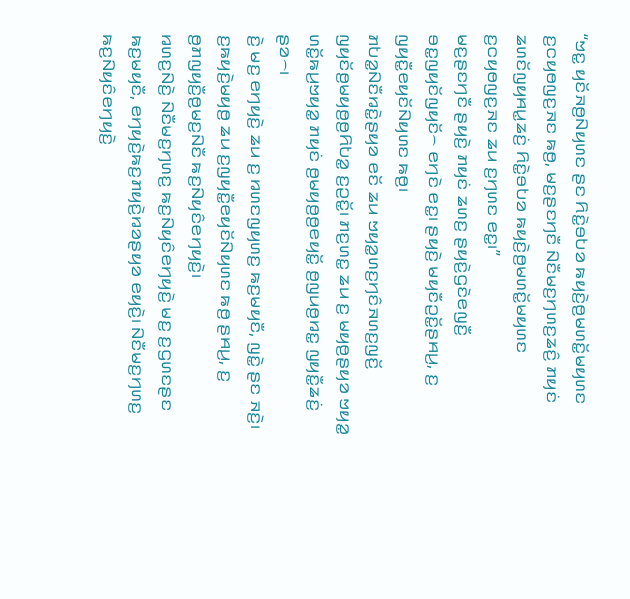“ꤠꤢ꤭ ꤟꤢꤩꤏꤥ꤬ꤡꤟꤛꤢ ꤔꤢ ꤖꤢꤧ꤭ꤋꤝꤤ ꤒꤟꤢꤧ꤬ꤥ꤬ꤗꤛꤢꤩ꤭ꤗꤟꤛꤢ ꤢ꤬ꤍꤟꤥꤜꤢ꤬ꤏꤢ ꤒꤥ꤬, ꤗꤢ꤬ꤔꤢꤚꤢꤪ ꤡꤢꤪꤗꤢ꤬ꤚꤛꤢ꤬ꤘꤢꤨ꤬ ꤊꤟꤢꤦ ꤘꤛꤢꤩꤜꤟꤌꤣ꤭ꤘꤢꤦ꤬ ꤖꤢꤧ꤭ꤋꤝꤤ ꤒꤟꤢꤧ꤬ꤥ꤬ꤗꤛꤢꤩ꤭ꤗꤟꤛꤢ ꤢ꤬ꤍꤟꤥꤜꤢ꤬ꤏꤢ ꤘꤣ ꤢ꤬ꤚꤛꤢ ꤕꤢ꤭꤯”
ꤗꤢ꤬ꤔꤢꤚꤢꤪ ꤔꤟꤢꤧ꤬ ꤊꤟꤢꤦ ꤘꤛꤢ꤬ ꤔꤟꤢꤧ꤬ꤞꤢꤧꤕꤜꤢꤪ꤬ ꤋꤢ꤭ꤜꤟꤢꤩꤜꤟꤢꤩ꤮ ꤕꤚꤢꤧ ꤕꤢ꤭꤯ ꤔꤟꤢꤧ꤬ ꤗꤟꤢꤪꤑꤢꤩ꤭ꤔꤌꤣ꤬, ꤢ꤬ ꤜꤟꤢꤪ꤭ꤕꤟꤢꤩꤡꤟꤛꤢ ꤒꤥ꤬꤯
ꤊꤝꤤ꤭ꤡꤢꤪꤙꤢꤧ꤭ꤔꤟꤤ ꤕꤢꤩ ꤘꤣ ꤠꤟꤤ꤭ꤛꤢ꤬ꤚꤢꤨꤏꤛꤢ꤬ꤜꤢꤩ꤬ ꤜꤟꤢꤩꤥ꤬ꤗꤟꤥ꤬ꤥ꤬ꤖꤝꤤ꤭ ꤢ꤬ꤑꤢꤩ꤭꤯ ꤊꤢ꤬ꤛꤢ꤭ ꤘꤣ ꤢ꤬ ꤗꤟꤥ꤬ꤔꤟꤤ ꤠꤟꤤ꤭ ꤛꤢꤩ꤭ꤒꤣ꤬ꤠꤟꤤ꤭ ꤊꤟꤢꤦ ꤥ꤬ꤗꤟꤥ꤬ꤥ꤬ꤕꤟꤢꤩ꤭ ꤥ꤬ꤜꤣꤥ꤬ꤙꤢ꤭ ꤜꤟꤢꤪ꤭ꤘꤢꤦ꤬ ꤔꤤ꤮꤯
ꤢꤧ꤬ ꤗꤢ꤬ ꤕꤚꤟꤢꤧ꤬ ꤘꤣ ꤢ꤬ ꤙꤛꤢꤜꤟꤛꤢ꤬ ꤒꤢ꤬ꤗꤟꤢꤪ, ꤜꤢꤧ꤭ ꤔꤢ ꤏꤢꤧ꤬꤯ ꤢ꤬ꤒꤟꤢꤧ꤬ꤗꤟꤥ꤬ ꤘꤣ ꤢ꤬ꤜꤟꤢꤪ꤭ꤕꤟꤢꤩꤡꤟꤛꤢ ꤒꤥ꤬ ꤔꤌꤣ꤬, ꤢ꤬ ꤥ꤬ꤊꤜꤟꤢꤪ꤬ꤥ꤬ꤗꤢ꤬ꤡꤢꤪ ꤒꤢ꤬ꤡꤟꤢꤨꤕꤚꤟꤢꤧ꤬꤯
ꤙꤛꤢ꤬ꤡꤢꤧ꤬ ꤡꤢꤪꤗꤢ꤬ꤚꤛꤢ꤬ ꤒꤢ꤬ꤡꤟꤢꤨꤕꤚꤟꤢꤧ꤬ ꤗꤢ꤬ ꤢ꤬ꤞꤛꤢꤔꤢ ꤒꤢ꤬ꤗꤟꤢꤪ, ꤕꤚꤟꤢꤧ꤬ꤒꤢ꤬ꤊꤟꤢꤧ꤬ꤙꤤꤔꤟꤤ ꤕꤟꤢꤧ꤬꤯ ꤡꤢꤪꤗꤢ꤬ꤚꤛꤢ꤬ ꤒꤢ꤬ꤡꤟꤢꤨꤕꤚꤟꤢꤧ꤬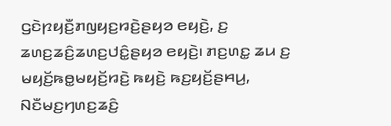ꤞꤢꤧꤐꤟꤢꤪ꤬ꤊꤜꤟꤢ꤬ꤙꤢꤧ꤬ꤔꤟꤤ ꤕꤟꤢꤧ꤬, ꤢ꤬ ꤘꤛꤢ꤬ꤘꤢꤨ꤬ꤘꤛꤢ꤬ꤓꤢꤨ꤭ꤔꤟꤤ ꤕꤟꤢꤧ꤬꤯ ꤊꤢ꤬ꤛꤢ꤭ ꤘꤣ ꤢ꤬ ꤗꤟꤢꤩ꤬ꤒꤥ꤭ꤗꤟꤢꤩ꤬ꤙꤢꤧ꤬ ꤒꤟꤢꤧ꤬ ꤒꤢ꤬ꤟꤢꤩ꤬ꤔꤌꤣ꤬, ꤡꤢꤪꤗꤢ꤬ꤚꤛꤢ꤬ꤘꤢꤨ꤬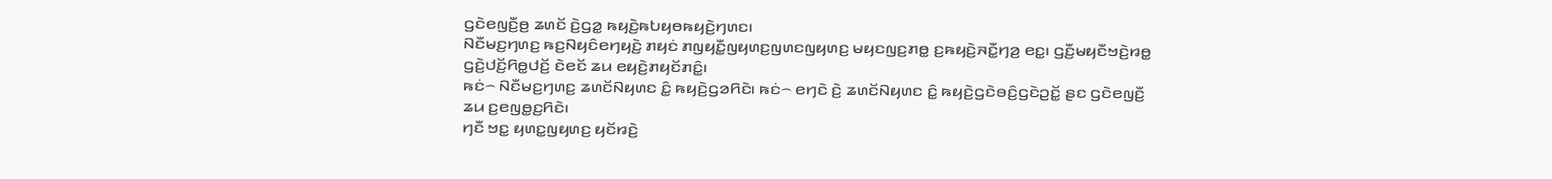ꤞꤢꤧꤕꤜꤢꤪ꤬ꤥ꤬ ꤘꤛꤢꤩ ꤢꤧ꤬ꤞꤤ꤭ ꤒꤟꤢꤧ꤬ꤒꤝꤟꤥꤒꤟꤢꤧ꤬ꤚꤛꤢ꤯
ꤡꤢꤪꤗꤢ꤬ꤚꤛꤢ꤬ ꤒꤢ꤬ꤡꤟꤢꤨꤕꤚꤟꤢꤧ꤬ ꤊꤟꤢꤦ ꤊꤜꤟꤢꤪ꤭ꤜꤟꤛꤢ꤬ꤜꤛꤢꤜꤟꤛꤢ꤬ ꤗꤟꤢꤜꤢ꤬ꤊꤥ꤭ ꤢ꤬ꤒꤟꤢꤧ꤬ꤏꤢꤪ꤭ꤚꤤ꤬ ꤕꤢ꤭꤯ ꤞꤢꤪ꤬ꤗꤟꤢꤪꤠꤢꤧ꤬ꤙꤥ꤭ ꤞꤢꤧ꤬ꤓꤢꤩ꤬ꤖꤥ꤭ꤓꤢꤩ꤬ ꤢꤧꤕꤢꤩ ꤘꤣ ꤕꤟꤢꤧ꤬ꤊꤟꤢꤩꤊꤢꤨ꤭꤯
ꤒꤢꤦ꤮ ꤡꤢꤪꤗꤢ꤬ꤚꤛꤢ꤬ ꤘꤛꤢꤩꤡꤟꤛꤢ ꤢꤨ꤭ ꤒꤟꤢꤧ꤬ꤞꤤꤖꤢꤧ꤯ ꤒꤢꤦ꤮ ꤕꤚꤢꤧ ꤢꤧ꤬ ꤘꤛꤢꤩꤡꤟꤛꤢ ꤢꤨ꤭ ꤒꤟꤢꤧ꤬ꤞꤢꤧꤋꤢꤨ꤬ꤞꤢꤧꤑꤢꤩ꤭ ꤔꤢ ꤞꤢꤧꤕꤜꤢꤪ꤬ ꤘꤣ ꤢ꤬ꤕꤜꤥ꤭ꤢ꤬ꤖꤢꤧ꤯
ꤚꤢꤪ ꤠꤢ꤭ ꤟꤛꤢ꤭ꤜꤟꤛꤢ꤬ ꤟꤢꤩꤙꤢꤧ꤬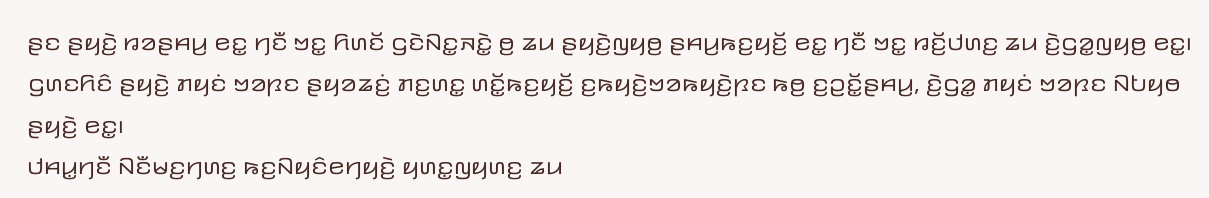ꤔꤢ ꤔꤟꤢꤧ꤬ ꤙꤤꤔꤌꤣ꤬ ꤕꤢ꤭ ꤚꤢꤪ ꤠꤢ꤭ ꤖꤛꤢꤩ ꤞꤢꤧꤡꤢ꤭ꤏꤢꤧ꤭ ꤥ꤬ ꤘꤣ ꤔꤟꤢꤧ꤬ꤜꤟꤥ꤬ ꤔꤌꤣ꤬ꤒꤢ꤬ꤟꤢꤩ꤬ ꤕꤢ꤭ ꤚꤢꤪ ꤠꤢ꤭ ꤙꤢꤩ꤬ꤓꤛꤢ꤬ ꤘꤣ ꤢꤧ꤬ꤞꤤ꤭ꤜꤟꤥ꤬ ꤕꤢ꤭꤯ ꤞꤛꤢꤖꤢꤨ ꤔꤟꤢꤧ꤬ ꤊꤟꤢꤦ ꤠꤤꤐꤢ ꤔꤟꤤꤘꤢꤦ꤬ ꤊꤢ꤬ꤛꤢ꤭ ꤛꤢꤩ꤭ꤒꤢ꤬ꤟꤢꤩ꤬ ꤢ꤬ꤒꤟꤢꤧ꤬ꤠꤤꤒꤟꤢꤧ꤬ꤐꤢ ꤒꤥ꤬ ꤢ꤬ꤑꤢꤩ꤭ꤔꤌꤣ꤬, ꤢꤧ꤬ꤞꤤ꤭ ꤊꤟꤢꤦ ꤠꤤꤐꤢ ꤡꤝꤟꤥ ꤔꤟꤢꤧ꤬ ꤕꤢ꤭꤯
ꤓꤌꤣ꤭ꤚꤢꤪ ꤡꤢꤪꤗꤢ꤬ꤚꤛꤢ꤬ ꤒꤢ꤬ꤡꤟꤢꤨꤕꤚꤟꤢꤧ꤬ ꤟꤛꤢ꤭ꤜꤟꤛꤢ꤬ ꤘꤣ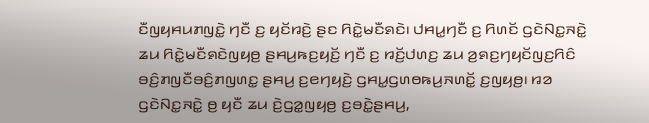ꤢꤪꤜꤟꤌꤣꤊꤜꤢꤧ꤭ ꤚꤢꤪ ꤢ꤬ ꤟꤢꤩꤙꤢꤧ꤬ ꤔꤢ ꤖꤢꤧ꤭ꤗꤢꤪꤎꤢꤧ꤯ ꤓꤌꤣ꤭ꤚꤢꤪ ꤢ꤬ ꤖꤛꤢꤩ ꤞꤢꤧꤡꤢ꤭ꤏꤢꤧ꤭ ꤘꤣ ꤖꤢꤧ꤭ꤗꤢꤪꤎꤢꤧꤜꤟꤥ꤬ ꤔꤌꤣ꤬ꤒꤢ꤬ꤟꤢꤩ꤬ ꤚꤢꤪ ꤢ꤬ ꤙꤢꤩ꤬ꤓꤛꤢ꤬ ꤘꤣ ꤤ꤬ꤎꤢ꤬ꤚꤟꤢꤩꤜꤢ꤬ꤖꤢꤨ ꤋꤢꤨ꤬ꤊꤜꤢꤪꤋꤢꤨ꤬ꤊꤜꤛꤢ꤭ ꤔꤌꤣ꤬ ꤢ꤬ꤕꤚꤟꤢꤧ꤬ ꤞꤌꤣ꤭ꤞꤛꤥꤒꤣ꤬ꤏꤛꤢꤩ꤭ ꤢ꤬ꤜꤟꤥ꤬꤯ ꤙꤤ ꤞꤢꤧꤡꤢ꤭ꤏꤢꤧ꤭ ꤥ꤬ ꤟꤢꤪ ꤘꤣ ꤢꤧ꤬ꤞꤤ꤭ꤜꤟꤥ꤬ ꤢ꤬ꤋꤢꤧ꤭ꤔꤌꤣ꤬,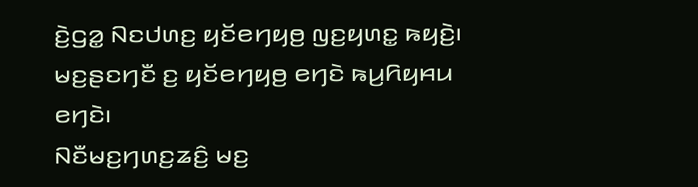ꤢꤧ꤬ꤞꤤ꤭ ꤡꤢꤓꤛꤢ꤬ ꤟꤢꤩꤕꤚꤟꤥ꤬ ꤜꤢ꤬ꤟꤛꤢ꤭ ꤒꤟꤢꤧ꤬꤯ ꤗꤢ꤬ꤔꤢꤚꤢꤪ ꤢ꤬ ꤟꤢꤩꤕꤚꤟꤥ꤬ ꤕꤚꤢꤧ ꤒꤣ꤬ꤖꤟꤌꤣ ꤕꤚꤢꤧ꤯
ꤡꤢꤪꤗꤢ꤬ꤚꤛꤢ꤬ꤘꤢꤨ꤬ ꤗꤢ꤬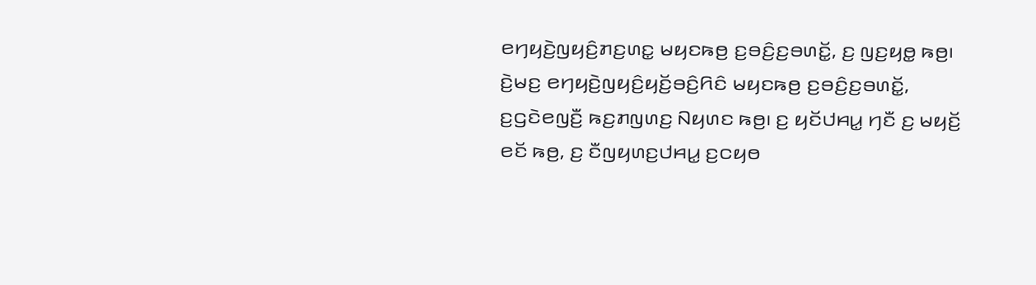ꤕꤚꤟꤢꤧ꤬ꤜꤟꤢꤨ꤬ꤊꤢ꤬ꤛꤢ꤭ ꤗꤟꤢꤒꤥ꤬ ꤢ꤬ꤋꤢꤨ꤬ꤢ꤬ꤋꤛꤢꤩ꤭, ꤢ꤬ ꤜꤢ꤬ꤟꤥ꤭ ꤒꤥ꤬꤯ ꤢꤧ꤬ꤗꤢ꤬ ꤕꤚꤟꤢꤧ꤬ꤜꤟꤢꤨ꤬ꤟꤢꤩ꤬ꤋꤢꤨ꤬ꤖꤢꤨ ꤗꤟꤢꤒꤥ꤬ ꤢ꤬ꤋꤢꤨ꤬ꤢ꤬ꤋꤛꤢꤩ꤭, ꤢ꤬ꤞꤢꤧꤕꤜꤢꤪ꤬ ꤒꤢ꤬ꤊꤜꤛꤢ꤬ ꤡꤟꤛꤢ ꤒꤥ꤬꤯ ꤢ꤬ ꤟꤢꤩꤓꤌꤣ꤭ ꤚꤢꤪ ꤢ꤬ ꤗꤟꤢꤩ꤬ ꤕꤢꤩ ꤒꤥ꤬, ꤢ꤬ ꤢꤪꤜꤟꤛꤢ꤬ꤓꤌꤣ꤭ ꤢ꤬ꤍꤟꤥ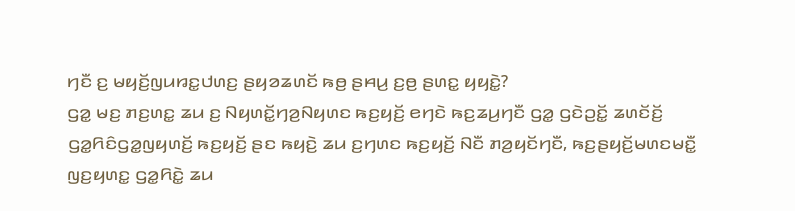ꤚꤢꤪ ꤢ꤬ ꤗꤟꤢꤩ꤬ꤜꤣꤙꤢ꤭ꤓꤛꤢ꤬ ꤔꤟꤤꤘꤛꤢꤩ ꤒꤥ꤬ ꤔꤌꤣ꤬ ꤢ꤬ꤥ꤬ ꤔꤛꤢ꤭ ꤟꤟꤢꤧ꤭?
ꤞꤤ꤭ ꤗꤢ꤬ ꤊꤢ꤬ꤛꤢ꤭ ꤘꤣ ꤢ꤬ ꤡꤟꤛꤢꤩ꤭ꤚꤤ꤬ꤡꤟꤛꤢ ꤒꤢ꤬ꤟꤢꤩ꤬ ꤕꤚꤢꤧ ꤒꤢ꤬ꤘꤣ꤬ꤚꤢꤪ ꤞꤤ꤭ ꤞꤢꤧꤑꤢꤩ꤭ ꤘꤛꤢꤩꤢꤩ꤬ ꤞꤤ꤭ꤖꤢꤨꤞꤤ꤭ꤜꤟꤛꤢꤩ꤬ ꤒꤢ꤬ꤟꤢꤩ꤬ ꤔꤢ ꤒꤟꤢꤧ꤬ ꤘꤣ ꤢ꤬ꤚꤛꤢ ꤒꤢ꤬ꤟꤢꤩ꤬ ꤡꤢꤪ ꤊꤤ꤬ꤟꤢꤩꤚꤢꤪ, ꤒꤢ꤬ꤔꤟꤢꤩ꤬ꤗꤛꤢꤗꤢꤪ꤭ ꤜꤢ꤬ꤟꤛꤢ꤭ ꤞꤤ꤭ꤖꤢꤧ꤭ ꤘꤣ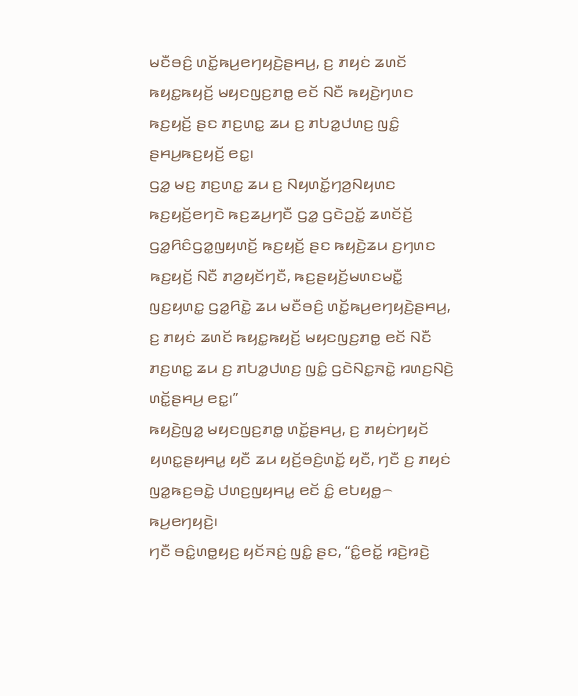ꤗꤢꤪꤋꤢꤨ꤬ ꤛꤢꤩ꤭ꤒꤣ꤬ꤕꤚꤟꤢꤧ꤬ꤔꤌꤣ꤬, ꤢ꤬ ꤊꤟꤢꤦ ꤘꤛꤢꤩ ꤒꤟꤢ꤭ꤒꤟꤢꤩ꤬ ꤗꤟꤢꤜꤢ꤬ꤊꤥ꤭ ꤕꤢꤩ ꤡꤢꤪ ꤒꤟꤢꤧ꤬ꤚꤛꤢ ꤒꤢ꤬ꤟꤢꤩ꤬ ꤔꤢ ꤊꤢ꤬ꤛꤢ꤭ ꤘꤣ ꤢ꤬ ꤊꤝꤤ꤭ꤓꤛꤢ꤬ ꤜꤢꤨ꤭ ꤔꤌꤣ꤬ꤒꤢ꤬ꤟꤢꤩ꤬ ꤕꤢ꤭꤯
ꤞꤤ꤭ ꤗꤢ꤬ ꤊꤢ꤬ꤛꤢ꤭ ꤘꤣ ꤢ꤬ ꤡꤟꤛꤢꤩ꤭ꤚꤤ꤬ꤡꤟꤛꤢ ꤒꤢ꤬ꤟꤢꤩ꤬ꤕꤚꤢꤧ ꤒꤢ꤬ꤘꤣ꤬ꤚꤢꤪ ꤞꤤ꤭ ꤞꤢꤧꤑꤢꤩ꤭ ꤘꤛꤢꤩꤢꤩ꤬ ꤞꤤ꤭ꤖꤢꤨꤞꤤ꤭ꤜꤟꤛꤢꤩ꤬ ꤒꤢ꤬ꤟꤢꤩ꤬ ꤔꤢ ꤒꤟꤢꤧ꤬ꤘꤣ ꤢ꤬ꤚꤛꤢ ꤒꤢ꤬ꤟꤢꤩ꤬ ꤡꤢꤪ ꤊꤤ꤬ꤟꤢꤩꤚꤢꤪ, ꤒꤢ꤬ꤔꤟꤢꤩ꤬ꤗꤛꤢꤗꤢꤪ꤭ ꤜꤢ꤬ꤟꤛꤢ꤭ ꤞꤤ꤭ꤖꤢꤧ꤭ ꤘꤣ ꤗꤢꤪꤋꤢꤨ꤬ ꤛꤢꤩ꤭ꤒꤣ꤬ꤕꤚꤟꤢꤧ꤬ꤔꤌꤣ꤬, ꤢ꤬ ꤊꤟꤢꤦ ꤘꤛꤢꤩ ꤒꤟꤢ꤭ꤒꤟꤢꤩ꤬ ꤗꤟꤢꤜꤢ꤬ꤊꤥ꤭ ꤕꤢꤩ ꤡꤢꤪ ꤊꤢ꤬ꤛꤢ꤭ ꤘꤣ ꤢ꤬ ꤊꤝꤤ꤭ꤓꤛꤢ꤬ ꤜꤢꤨ꤭ ꤞꤢꤧꤡꤢ꤭ꤏꤢꤧ꤭ ꤙꤛꤢ꤬ꤡꤢꤧ꤬ ꤛꤢꤩ꤭ꤔꤌꤣ꤬ ꤕꤢ꤭꤯”
ꤒꤟꤢꤧ꤬ꤜꤤ꤭ ꤗꤟꤢꤜꤢ꤬ꤊꤥ꤭ ꤛꤢꤩ꤭ꤔꤌꤣ꤬, ꤢ꤬ ꤊꤟꤢꤦꤚꤟꤢꤩ ꤟꤛꤢ꤭ꤔꤟꤌꤣ꤭ ꤟꤢꤪ ꤘꤣ ꤟꤢꤩ꤬ꤋꤢꤨ꤬ꤛꤢꤩ꤭ ꤟꤢꤪ, ꤚꤢꤪ ꤢ꤬ ꤊꤟꤢꤦ ꤜꤤ꤭ꤒꤢ꤬ꤋꤢꤧ꤭ ꤓꤛꤢ꤬ꤜꤟꤌꤣ꤭ ꤕꤢꤩ ꤢꤨ꤭ ꤕꤝꤟꤥ꤭꤮ ꤒꤣ꤬ꤕꤚꤟꤢꤧ꤬꤯
ꤚꤢꤪ ꤋꤢꤨ꤭ꤛꤥ꤭ꤟꤢ꤬ ꤟꤢꤩꤏꤢꤦ꤬ ꤜꤢꤨ꤭ ꤔꤢ, “ꤢꤨ꤭ꤕꤢꤩ꤭ ꤙꤢꤧ꤬ꤙꤢꤧ꤬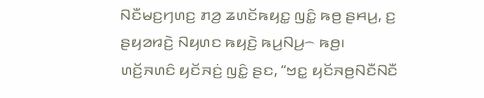ꤡꤢꤪꤗꤢ꤬ꤚꤛꤢ꤬ ꤊꤤ꤬ ꤘꤛꤢꤩꤒꤟꤢ꤭ ꤜꤢꤨ꤭ ꤒꤥ꤬ ꤔꤌꤣ꤬, ꤢ꤬ ꤔꤟꤤꤙꤢꤧ꤬ ꤡꤟꤛꤢ ꤒꤟꤢꤧ꤬ ꤒꤣ꤬ꤡꤣ꤬꤮ ꤒꤥ꤬꤯
ꤛꤢꤩ꤬ꤏꤛꤢꤨ ꤟꤢꤩꤏꤢꤦ꤬ ꤜꤢꤨ꤭ ꤔꤢ, “ꤠꤢ꤭ ꤟꤢꤩꤏꤥ꤬ꤡꤢꤪꤡꤢꤪ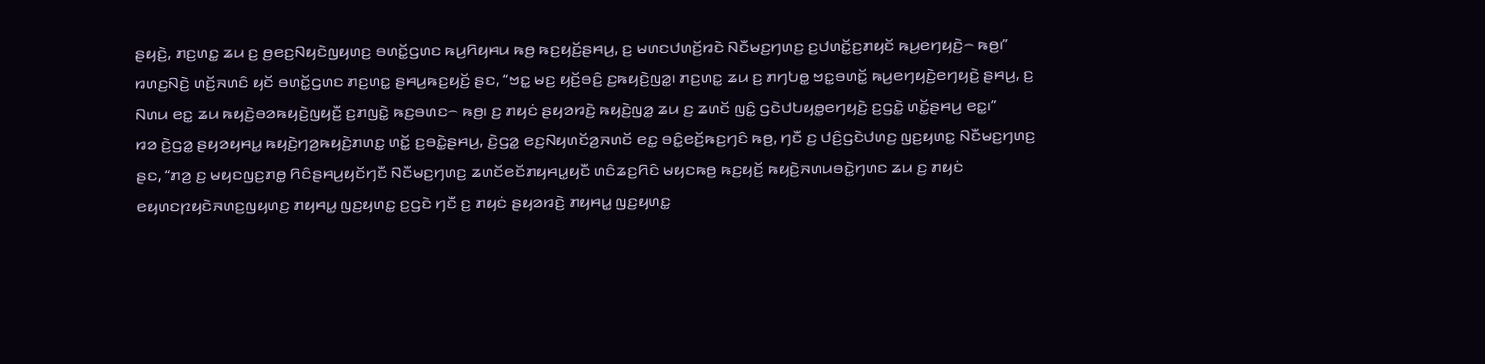ꤔꤟꤢꤧ꤬, ꤊꤢ꤬ꤛꤢ꤭ ꤘꤣ ꤢ꤬ ꤥ꤬ꤕꤢ꤬ꤡꤟꤢꤧꤜꤟꤛꤢ꤬ ꤋꤛꤢꤩ꤭ꤞꤛꤢ ꤒꤣ꤬ꤖꤟꤌꤣ ꤒꤥ꤬ ꤒꤢ꤬ꤟꤢꤩ꤬ꤔꤌꤣ꤬, ꤢ꤬ ꤗꤛꤢꤓꤛꤢꤩ꤬ꤙꤢꤧ ꤡꤢꤪꤗꤢ꤬ꤚꤛꤢ꤬ ꤢ꤬ꤓꤛꤢꤩ꤭ꤢ꤬ꤊꤟꤢꤩ ꤒꤣ꤬ꤕꤚꤟꤢꤧ꤬꤮ ꤒꤥ꤬꤯”
ꤙꤛꤢ꤬ꤡꤢꤧ꤬ ꤛꤢꤩ꤬ꤏꤛꤢꤨ ꤟꤢꤩ ꤋꤛꤢꤩ꤭ꤞꤛꤢ ꤊꤢ꤬ꤛꤢ꤭ ꤔꤌꤣ꤬ꤒꤢ꤬ꤟꤢꤩ꤬ ꤔꤢ, “ꤠꤢ꤭ ꤗꤢ꤬ ꤟꤢꤩ꤬ꤋꤢꤨ꤬ ꤢ꤬ꤒꤟꤢꤧ꤬ꤜꤤ꤭꤯ ꤊꤢ꤬ꤛꤢ꤭ ꤘꤣ ꤢ꤬ ꤊꤚꤝꤥ꤭ ꤠꤢ꤭ꤋꤛꤢꤩ꤭ ꤒꤣ꤬ꤕꤚꤟꤢꤧ꤬ꤕꤚꤟꤢꤧ꤬ ꤔꤌꤣ꤬, ꤢ꤬ ꤡꤛꤣ ꤕꤢ꤭ ꤘꤣ ꤒꤟꤢꤧ꤬ꤋꤤꤒꤟꤢꤧ꤬ꤜꤟꤢꤪ꤬ ꤢ꤬ꤊꤜꤢꤧ꤭ ꤒꤢ꤬ꤋꤛꤢ꤮ ꤒꤥ꤬꤯ ꤢ꤬ ꤊꤟꤢꤦ ꤔꤟꤤꤙꤢꤧ꤬ ꤒꤟꤢꤧ꤬ꤜꤤ꤭ ꤘꤣ ꤢ꤬ ꤘꤛꤢꤩ ꤜꤢꤨ꤭ ꤞꤢꤧꤓꤝꤟꤥ꤭ꤕꤚꤟꤢꤧ꤬ ꤢ꤬ꤞꤢꤧ꤭ ꤛꤢꤩ꤭ꤔꤌꤣ꤬ ꤕꤢ꤭꤯”
ꤙꤤ ꤢꤧ꤬ꤞꤤ꤭ ꤔꤟꤤꤟꤌꤣ꤭ ꤒꤟꤢꤧ꤬ꤚꤤ꤬ꤒꤟꤢꤧ꤬ꤊꤛꤢ꤭ ꤛꤢꤩ꤭ ꤢ꤬ꤋꤢꤧ꤭ꤔꤌꤣ꤬, ꤢꤧ꤬ꤞꤤ꤭ ꤕꤢ꤬ꤡꤟꤛꤢꤩꤤ꤬ꤏꤛꤢꤩ ꤕꤢ꤭ ꤋꤢꤨ꤭ꤕꤢꤩ꤬ꤒꤢ꤬ꤚꤢꤨ ꤒꤥ꤬, ꤚꤢꤪ ꤢ꤬ ꤓꤢꤨ꤬ꤞꤢꤧꤓꤛꤢ꤬ ꤜꤢ꤬ꤟꤛꤢ꤭ ꤡꤢꤪꤗꤢ꤬ꤚꤛꤢ꤬ ꤔꤢ, “ꤊꤤ꤬ ꤢ꤬ ꤗꤟꤢꤜꤢ꤬ꤊꤥ꤭ ꤖꤢꤨꤔꤌꤣ꤬ꤟꤢꤩꤚꤢꤪ ꤡꤢꤪꤗꤢ꤬ꤚꤛꤢ꤬ ꤘꤛꤢꤩꤕꤢꤩꤊꤟꤌꤣ꤭ꤟꤢꤪ ꤛꤢꤨꤘꤢ꤬ꤖꤢꤨ ꤗꤟꤢꤒꤥ꤬ ꤒꤢ꤬ꤟꤢꤩ꤬ ꤒꤟꤢꤧ꤬ꤏꤛꤣꤋꤢꤧ꤭ꤚꤛꤢ ꤘꤣ ꤢ꤬ ꤊꤟꤢꤦ ꤕꤟꤛꤢꤐꤟꤢꤧꤏꤛꤢ꤬ꤜꤟꤛꤢ꤬ ꤊꤟꤌꤣ꤭ ꤜꤢ꤬ꤟꤛꤢ꤭ ꤢ꤬ꤞꤢꤧ ꤚꤢꤪ ꤢ꤬ ꤊꤟꤢꤦ ꤔꤟꤤꤙꤢꤧ꤬ ꤊꤟꤌꤣ꤭ ꤜꤢ꤬ꤟꤛꤢ꤭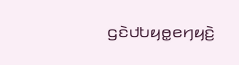ꤞꤢꤧꤓꤝꤟꤥ꤭ꤕꤚꤟꤢꤧ꤬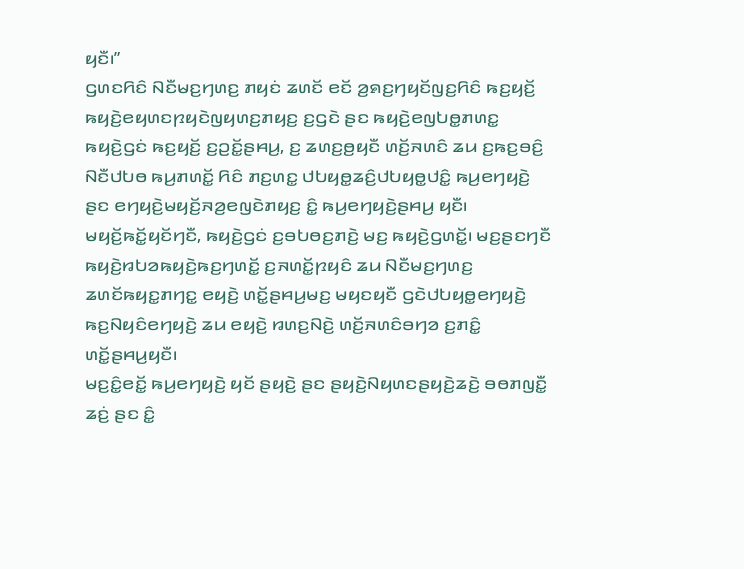ꤟꤢꤪ꤯”
ꤞꤛꤢꤖꤢꤨ ꤡꤢꤪꤗꤢ꤬ꤚꤛꤢ꤬ ꤊꤟꤢꤦ ꤘꤛꤢꤩ ꤕꤢꤩ ꤤ꤬ꤎꤢ꤬ꤚꤟꤢꤩꤜꤢ꤬ꤖꤢꤨ ꤒꤢ꤬ꤟꤢꤩ꤬ ꤒꤟꤢꤧ꤬ꤕꤟꤛꤢꤐꤟꤢꤧꤜꤟꤛꤢ꤬ꤊꤟꤢ꤬ ꤢ꤬ꤞꤢꤧ ꤔꤢ ꤒꤟꤢꤧ꤬ꤕꤜꤝꤥ꤭ꤊꤛꤢ꤭ ꤒꤟꤢꤧ꤬ꤞꤢꤦ ꤒꤢ꤬ꤟꤢꤩ꤬ ꤢ꤬ꤑꤢꤩ꤭ꤔꤌꤣ꤬, ꤢ꤬ ꤘꤛꤢ꤬ꤥ꤬ꤟꤢꤪ ꤛꤢꤩ꤬ꤏꤛꤢꤨ ꤘꤣ ꤢ꤬ꤒꤢ꤬ꤋꤢꤨ꤬ ꤡꤢꤪꤓꤝꤥ ꤒꤣ꤬ꤊꤛꤢꤩ꤭ ꤖꤢꤨ ꤊꤢ꤬ꤛꤢ꤭ ꤓꤝꤟꤥ꤭ꤘꤢꤨ꤬ꤓꤝꤟꤥ꤭ꤓꤢꤨ꤭ ꤒꤣ꤬ꤕꤚꤟꤢꤧ꤬ ꤔꤢ ꤕꤚꤟꤢꤧ꤬ꤗꤟꤢꤩ꤬ꤏꤤ꤬ꤕꤜꤢꤧꤊꤟꤢ꤬ ꤢꤨ꤭ ꤒꤣ꤬ꤕꤚꤟꤢꤧ꤬ꤔꤌꤣ꤬ ꤟꤢꤪ꤯
ꤗꤟꤢꤩ꤬ꤒꤢꤩ꤭ꤟꤢꤩꤚꤢꤪ, ꤒꤟꤢꤧ꤬ꤞꤢꤦ ꤢ꤬ꤋꤝꤥꤢ꤬ꤊꤢꤧ꤬ ꤗꤢ꤬ ꤒꤟꤢꤧ꤬ꤞꤛꤢꤩ꤭꤯ ꤗꤢ꤬ꤔꤢꤚꤢꤪ ꤒꤟꤢꤧ꤬ꤙꤝꤤꤒꤟꤢꤧ꤬ꤒꤢ꤬ꤚꤛꤢꤩ꤭ ꤢ꤬ꤏꤛꤢꤩ꤭ꤐꤟꤢꤨ ꤘꤣ ꤡꤢꤪꤗꤢ꤬ꤚꤛꤢ꤬ ꤘꤛꤢꤩꤒꤟꤢ꤭ꤊꤚꤢ꤭ ꤕꤟꤢꤧ꤬ ꤛꤢꤩ꤭ꤔꤌꤣ꤬ꤗꤢ꤬ ꤗꤟꤢꤟꤢꤪ ꤞꤢꤧꤓꤝꤟꤥ꤭ꤕꤚꤟꤢꤧ꤬ ꤒꤢ꤬ꤡꤟꤢꤨꤕꤚꤟꤢꤧ꤬ ꤘꤣ ꤕꤟꤢꤧ꤬ ꤙꤛꤢ꤬ꤡꤢꤧ꤬ ꤛꤢꤩ꤬ꤏꤛꤢꤨꤋꤚꤤ ꤢ꤬ꤊꤢꤨ꤭ ꤛꤢꤩ꤭ꤔꤌꤣ꤬ꤟꤢꤪ꤯
ꤗꤢ꤬ꤢꤨ꤭ꤕꤢꤩ꤭ ꤒꤣ꤬ꤕꤚꤟꤢꤧ꤬ ꤟꤢꤩ ꤔꤟꤢꤧ꤬ ꤔꤢ ꤔꤟꤢꤧ꤬ꤡꤟꤛꤢꤔꤟꤢꤧ꤬ꤘꤢꤧ꤬ ꤋꤥꤊꤜꤢꤪ꤭ ꤘꤢꤦ꤬ ꤔꤢ ꤢꤨ꤭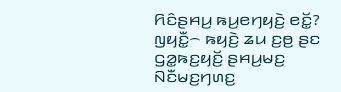ꤖꤢꤨꤔꤌꤣ꤬ ꤒꤣ꤬ꤕꤚꤟꤢꤧ꤬ ꤕꤢꤩ꤭? ꤜꤟꤢꤪ꤭꤮ ꤒꤟꤢꤧ꤬ ꤘꤣ ꤢ꤬ꤥ꤬ ꤔꤢ ꤞꤤ꤭ꤒꤢ꤬ꤟꤢꤩ꤬ ꤔꤌꤣ꤬ꤗꤢ꤬ ꤡꤢꤪꤗꤢ꤬ꤚꤛꤢ꤬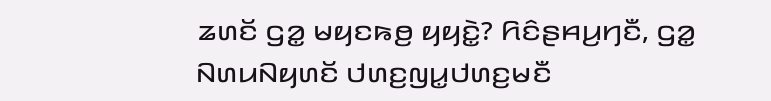ꤘꤛꤢꤩ ꤞꤤ꤭ ꤗꤟꤢꤒꤥ꤬ ꤟꤟꤢꤧ꤭? ꤖꤢꤨꤔꤌꤣ꤬ꤚꤢꤪ, ꤞꤤ꤭ ꤡꤛꤣꤡꤟꤛꤢꤩ ꤓꤛꤢ꤬ꤜꤣ꤭ꤓꤛꤢ꤬ꤗꤢꤪ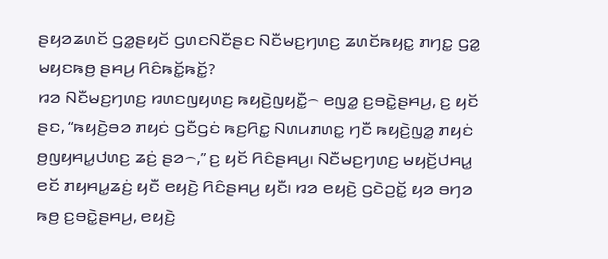ꤔꤟꤤꤘꤛꤢꤩ ꤞꤤ꤭ꤔꤟꤢꤩ ꤞꤛꤢꤡꤢꤪꤔꤢ ꤡꤢꤪꤗꤢ꤬ꤚꤛꤢ꤬ ꤘꤛꤢꤩꤒꤟꤢ꤭ ꤊꤚꤢ꤭ ꤞꤤ꤭ ꤗꤟꤢꤒꤥ꤬ ꤔꤌꤣ꤬ ꤖꤢꤨꤒꤢꤩ꤭ꤒꤢꤩ꤭?
ꤙꤤ ꤡꤢꤪꤗꤢ꤬ꤚꤛꤢ꤬ ꤙꤛꤢꤜꤟꤛꤢ꤬ ꤒꤟꤢꤧ꤬ꤜꤟꤢꤪ꤭꤮ ꤕꤜꤤ꤭ ꤢ꤬ꤋꤢꤧ꤭ꤔꤌꤣ꤬, ꤢ꤬ ꤟꤢꤩ ꤔꤢ, “ꤒꤟꤢꤧ꤬ꤋꤤ ꤊꤟꤢꤦ ꤞꤢꤪꤞꤢꤦ ꤒꤢ꤬ꤖꤢ꤭ ꤡꤛꤣꤊꤛꤢ꤭ ꤚꤢꤪ ꤒꤟꤢꤧ꤬ꤜꤤ꤭ ꤊꤟꤢꤦ ꤥ꤬ꤜꤟꤌꤣ꤭ꤓꤛꤢ꤬ ꤘꤢꤦ꤬ ꤔꤤ꤮,” ꤢ꤬ ꤟꤢꤩ ꤖꤢꤨꤔꤌꤣ꤬꤯ ꤡꤢꤪꤗꤢ꤬ꤚꤛꤢ꤬ ꤗꤟꤢꤩ꤬ꤓꤌꤣ꤭ ꤕꤢꤩ ꤊꤟꤌꤣ꤭ꤘꤢꤦ꤬ ꤟꤢꤪ ꤕꤟꤢꤧ꤬ ꤖꤢꤨꤔꤌꤣ꤬ ꤟꤢꤪ꤯ ꤙꤤ ꤕꤟꤢꤧ꤬ ꤞꤢꤧꤑꤢꤩ꤭ ꤟꤤ ꤋꤚꤤ ꤒꤥ꤬ ꤢ꤬ꤋꤢꤧ꤭ꤔꤌꤣ꤬, ꤕꤟꤢꤧ꤬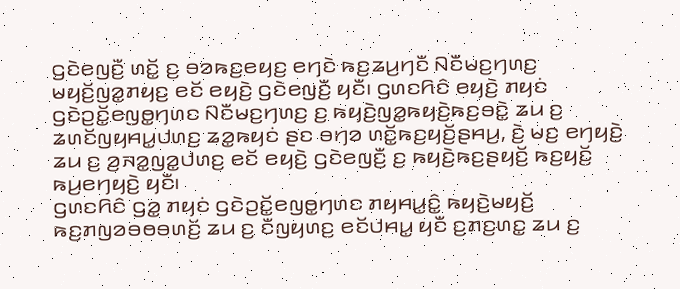ꤞꤢꤧꤕꤜꤢꤪ꤬ ꤛꤢꤩ꤭ ꤢ꤬ ꤋꤤꤒꤢ꤬ꤕꤟꤢ꤬ ꤕꤚꤢꤧ ꤒꤢ꤬ꤘꤣ꤬ꤚꤢꤪ ꤡꤢꤪꤗꤢ꤬ꤚꤛꤢ꤬ ꤗꤟꤢꤩ꤬ꤜꤤ꤭ꤊꤟꤢ꤬ ꤕꤢꤩ ꤕꤟꤢꤧ꤬ ꤞꤢꤧꤕꤜꤢꤪ꤬ ꤟꤢꤪ꤯ ꤞꤛꤢꤖꤢꤨ ꤕꤟꤢꤧ꤬ ꤊꤟꤢꤦ ꤞꤢꤧꤑꤢꤩ꤭ꤕꤜꤥ꤭ꤚꤛꤢ ꤡꤢꤪꤗꤢ꤬ꤚꤛꤢ꤬ ꤢ꤬ ꤒꤟꤢꤧ꤬ꤜꤤ꤭ꤒꤟꤢꤧ꤬ꤒꤢ꤬ꤋꤢꤧ꤭ ꤘꤣ ꤢ꤬ ꤘꤛꤢꤩꤜꤟꤌꤣ꤭ꤓꤛꤢ꤬ ꤘꤤ꤭ꤒꤟꤢꤦ ꤔꤢ ꤋꤚꤤ ꤛꤢꤩ꤭ꤒꤢ꤬ꤟꤢꤩ꤬ꤔꤌꤣ꤬, ꤢꤧ꤬ ꤗꤢ꤬ ꤕꤚꤟꤢꤧ꤬ ꤘꤣ ꤢ꤬ ꤤ꤬ꤏꤤ꤭ꤜꤤ꤭ꤓꤛꤢ꤬ ꤕꤢꤩ ꤕꤟꤢꤧ꤬ ꤞꤢꤧꤕꤜꤢꤪ꤬ ꤢ꤬ ꤒꤟꤢꤧ꤬ꤒꤢ꤬ꤔꤟꤢꤩ꤬ ꤒꤢ꤬ꤟꤢꤩ꤬ ꤒꤣ꤬ꤕꤚꤟꤢꤧ꤬ ꤟꤢꤪ꤯
ꤞꤛꤢꤖꤢꤨ ꤞꤤ꤭ ꤊꤟꤢꤦ ꤞꤢꤧꤑꤢꤩ꤭ꤕꤜꤥ꤭ꤚꤛꤢ ꤊꤟꤌꤣ꤭ꤢꤨ꤭ ꤒꤟꤢꤧ꤬ꤗꤟꤢꤩ꤬ ꤒꤢ꤬ꤊꤜꤤꤋꤥꤋꤛꤢꤩ꤬ ꤘꤣ ꤢ꤬ ꤢꤪꤜꤟꤛꤢ꤬ ꤕꤢꤩꤓꤌꤣ꤭ ꤟꤢꤪ ꤢ꤬ꤊꤢ꤬ꤛꤢ꤭ ꤘꤣ ꤢ꤬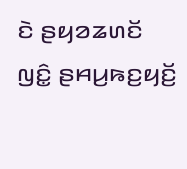ꤢꤧ ꤔꤟꤤꤘꤛꤢꤩ ꤜꤢꤨ꤭ ꤔꤌꤣ꤬ꤒꤢ꤬ꤟꤢꤩ꤬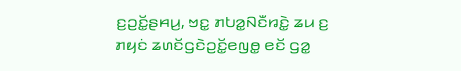ꤢ꤬ꤑꤢꤩ꤭ꤔꤌꤣ꤬, ꤠꤢ꤭ ꤊꤝꤤ꤭ꤡꤢꤪꤙꤢꤧ꤭ ꤘꤣ ꤢ꤬ ꤊꤟꤢꤦ ꤘꤛꤢꤩꤞꤢꤧꤑꤢꤩ꤭ꤕꤜꤥ꤭ ꤕꤢꤩ ꤞꤤ꤭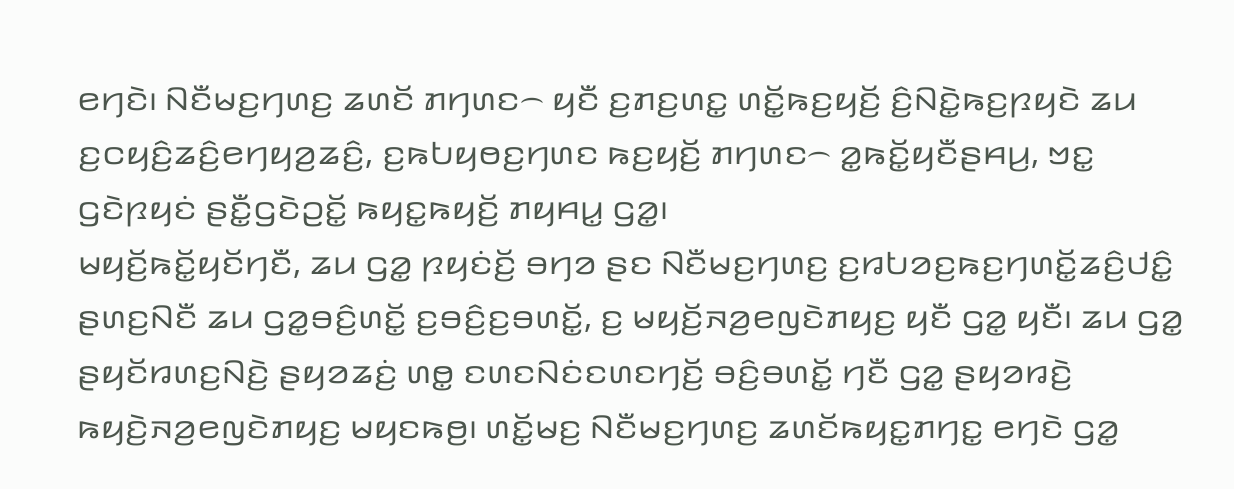ꤕꤚꤢꤧ꤯ ꤡꤢꤪꤗꤢ꤬ꤚꤛꤢ꤬ ꤘꤛꤢꤩ ꤊꤚꤛꤢ꤮ ꤟꤢꤪ ꤢ꤬ꤊꤢ꤬ꤛꤢ꤭ ꤛꤢꤩ꤭ꤒꤢ꤬ꤟꤢꤩ꤬ ꤢꤨ꤬ꤡꤢꤧ꤭ꤒꤢ꤬ꤐꤟꤢꤧ ꤘꤣ ꤢ꤬ꤍꤟꤢꤨ꤬ꤘꤢꤨ꤬ꤕꤚꤟꤤ꤬ꤘꤢꤨ꤬, ꤢ꤬ꤒꤝꤟꤥꤢ꤬ꤚꤛꤢ ꤒꤢ꤬ꤟꤢꤩ꤬ ꤊꤚꤛꤢ꤮ ꤤ꤭ꤒꤢꤩ꤭ꤟꤢꤪꤔꤌꤣ꤬, ꤠꤢ꤭ ꤞꤢꤧꤐꤟꤢꤦ ꤔꤢꤪ꤭ꤞꤢꤧꤑꤢꤩ꤭ ꤒꤟꤢ꤭ꤒꤟꤢꤩ꤬ ꤊꤟꤌꤣ꤭ ꤞꤤ꤭꤯
ꤗꤟꤢꤩ꤬ꤒꤢꤩ꤭ꤟꤢꤩꤚꤢꤪ, ꤘꤣ ꤞꤤ꤭ ꤐꤟꤢꤦꤢꤩ꤬ ꤋꤚꤤ ꤔꤢ ꤡꤢꤪꤗꤢ꤬ꤚꤛꤢ꤬ ꤢ꤬ꤙꤝꤤꤢ꤬ꤒꤢ꤬ꤚꤛꤢꤩ꤭ꤘꤢꤨ꤬ꤓꤢꤨ꤭ ꤔꤛꤢ꤬ꤡꤢꤪ ꤘꤣ ꤞꤤ꤭ꤋꤢꤨ꤬ꤛꤢꤩ꤭ ꤢ꤬ꤋꤢꤨ꤬ꤢ꤬ꤋꤛꤢꤩ꤭, ꤢ꤬ ꤗꤟꤢꤩ꤬ꤏꤤ꤬ꤕꤜꤢꤧꤊꤟꤢ꤬ ꤟꤢꤪ ꤞꤤ꤭ ꤟꤢꤪ꤯ ꤘꤣ ꤞꤤ꤭ ꤔꤟꤢꤩꤙꤛꤢ꤬ꤡꤢꤧ꤬ ꤔꤟꤤꤘꤢꤦ꤬ ꤛꤥ꤭ ꤢꤛꤢꤡꤢꤦꤢꤛꤢꤚꤢꤩ꤬ ꤋꤢꤨ꤬ꤋꤛꤢꤩ꤭ ꤚꤢꤪ ꤞꤤ꤭ ꤔꤟꤤꤙꤢꤧ꤬ ꤒꤟꤢꤧ꤬ꤏꤤ꤬ꤕꤜꤢꤧꤊꤟꤢ꤬ ꤗꤟꤢꤒꤥ꤬꤯ ꤛꤢꤩ꤭ꤗꤢ꤬ ꤡꤢꤪꤗꤢ꤬ꤚꤛꤢ꤬ ꤘꤛꤢꤩꤒꤟꤢ꤭ꤊꤚꤢ꤭ ꤕꤚꤢꤧ ꤞꤤ꤭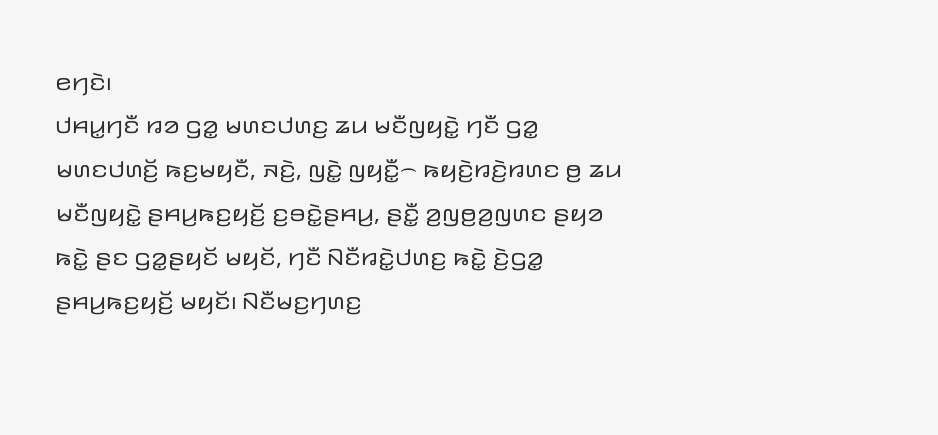ꤕꤚꤢꤧ꤯
ꤓꤌꤣ꤭ꤚꤢꤪ ꤙꤤ ꤞꤤ꤭ ꤗꤛꤢꤓꤛꤢ꤬ ꤘꤣ ꤗꤢꤪꤜꤟꤢꤧ꤭ ꤚꤢꤪ ꤞꤤ꤭ ꤗꤛꤢꤓꤛꤢꤩ꤬ ꤒꤢ꤬ꤗꤟꤢꤪ, ꤏꤢꤧ꤬, ꤜꤢꤧ꤭ ꤜꤟꤢꤪ꤭꤮ ꤒꤟꤢꤧ꤬ꤙꤢꤧ꤬ꤙꤛꤢ ꤥ꤬ ꤘꤣ ꤗꤢꤪꤜꤟꤢꤧ꤭ ꤔꤌꤣ꤬ꤒꤢ꤬ꤟꤢꤩ꤬ ꤢ꤬ꤋꤢꤧ꤭ꤔꤌꤣ꤬, ꤔꤢꤪ꤭ ꤤ꤬ꤜꤥ꤬ꤤ꤬ꤜꤛꤢ ꤔꤟꤤ ꤒꤢꤧ꤭ ꤔꤢ ꤞꤤ꤭ꤔꤟꤢꤩ ꤗꤟꤢꤩ, ꤚꤢꤪ ꤡꤢꤪꤙꤢꤧ꤭ꤓꤛꤢ꤬ ꤒꤢꤧ꤭ ꤢꤧ꤬ꤞꤤ꤭ ꤔꤌꤣ꤬ꤒꤢ꤬ꤟꤢꤩ꤬ ꤗꤟꤢꤩ꤯ ꤡꤢꤪꤗꤢ꤬ꤚꤛꤢ꤬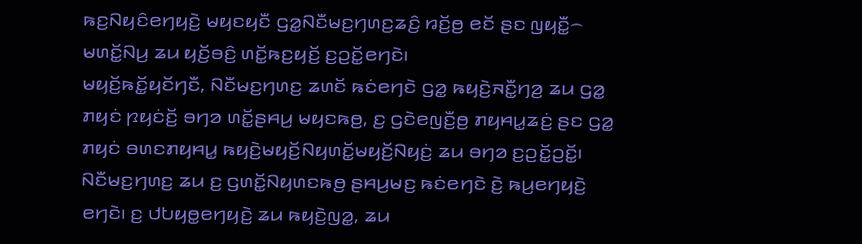ꤒꤢ꤬ꤡꤟꤢꤨꤕꤚꤟꤢꤧ꤬ ꤗꤟꤢꤟꤢꤪ ꤞꤤ꤭ꤡꤢꤪꤗꤢ꤬ꤚꤛꤢ꤬ꤘꤢꤨ꤬ ꤙꤢꤩ꤬ꤥ꤬ ꤕꤢꤩ ꤔꤢ ꤜꤟꤢꤪ꤭꤮ ꤗꤛꤢꤩ꤭ꤡꤣ꤬ ꤘꤣ ꤟꤢꤩ꤬ꤋꤢꤨ꤬ ꤛꤢꤩ꤭ꤒꤢ꤬ꤟꤢꤩ꤬ ꤢ꤬ꤑꤢꤩ꤭ꤕꤚꤢꤧ꤯
ꤗꤟꤢꤩ꤬ꤒꤢꤩ꤭ꤟꤢꤩꤚꤢꤪ, ꤡꤢꤪꤗꤢ꤬ꤚꤛꤢ꤬ ꤘꤛꤢꤩ ꤒꤢꤦꤕꤚꤢꤧ ꤞꤤ꤭ ꤒꤟꤢꤧ꤬ꤏꤢꤪ꤭ꤚꤤ꤬ ꤘꤣ ꤞꤤ꤭ ꤊꤟꤢꤦ ꤐꤟꤢꤦꤢꤩ꤬ ꤋꤚꤤ ꤛꤢꤩ꤭ꤔꤌꤣ꤬ ꤗꤟꤢꤒꤥ꤬, ꤢ꤬ ꤞꤢꤧꤕꤜꤢꤪ꤬ꤥ꤬ ꤊꤟꤌꤣ꤭ꤘꤢꤦ꤬ ꤔꤢ ꤞꤤ꤭ ꤊꤟꤢꤦ ꤋꤛꤢꤊꤟꤌꤣ꤭ ꤒꤟꤢꤧ꤬ꤗꤟꤢꤩ꤬ꤡꤟꤛꤢꤩ꤭ꤗꤟꤢꤩ꤬ꤡꤟꤢꤦ꤬ ꤘꤣ ꤋꤚꤤ ꤢ꤬ꤑꤢꤩ꤭ꤑꤢꤩ꤭꤯
ꤡꤢꤪꤗꤢ꤬ꤚꤛꤢ꤬ ꤘꤣ ꤢ꤬ ꤞꤛꤢꤩ꤭ꤡꤟꤛꤢꤒꤥ꤬ ꤔꤌꤣ꤬ꤗꤢ꤬ ꤒꤢꤦꤕꤚꤢꤧ ꤢꤧ꤬ ꤒꤣ꤬ꤕꤚꤟꤢꤧ꤬ ꤕꤚꤢꤧ꤯ ꤢ꤬ ꤓꤝꤟꤥ꤭ꤕꤚꤟꤢꤧ꤬ ꤘꤣ ꤒꤟꤢꤧ꤬ꤜꤤ꤭, ꤘꤣ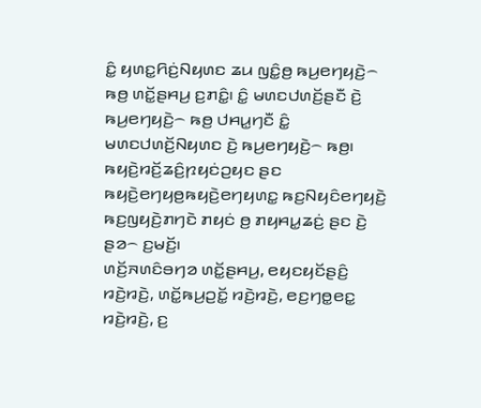ꤢꤨ꤭ ꤟꤛꤢ꤭ꤖꤢꤦ꤬ꤡꤟꤛꤢ ꤘꤣ ꤜꤢꤨ꤭ꤥ꤬ ꤒꤣ꤬ꤕꤚꤟꤢꤧ꤬꤮ ꤒꤥ꤬ ꤛꤢꤩ꤭ꤔꤌꤣ꤬ ꤢ꤬ꤊꤢꤨ꤭꤯ ꤢꤨ꤭ ꤗꤛꤢꤓꤛꤢꤩ꤬ꤔꤢꤪ ꤢꤧ꤬ ꤒꤣ꤬ꤕꤚꤟꤢꤧ꤬꤮ ꤒꤥ꤬ ꤓꤌꤣ꤭ꤚꤢꤪ ꤢꤨ꤭ ꤗꤛꤢꤓꤛꤢꤩ꤬ꤡꤟꤛꤢ ꤢꤧ꤬ ꤒꤣ꤬ꤕꤚꤟꤢꤧ꤬꤮ ꤒꤥ꤬꤯ ꤒꤟꤢꤧ꤬ꤙꤢꤩ꤬ꤘꤢꤨ꤬ꤐꤟꤢꤦꤑꤟꤢ ꤔꤢ ꤒꤟꤢꤧ꤬ꤕꤚꤟꤥ꤬ꤒꤟꤢꤧ꤬ꤕꤚꤟꤛꤢ꤭ ꤒꤢ꤬ꤡꤟꤢꤨꤕꤚꤟꤢꤧ꤬ ꤒꤢ꤬ꤜꤟꤢꤧ꤬ꤊꤚꤢꤧ ꤊꤟꤢꤦ ꤥ꤬ ꤊꤟꤌꤣ꤭ꤘꤢꤦ꤬ ꤔꤢ ꤢꤧ꤬ ꤔꤤ꤮ ꤢ꤬ꤗꤢꤩ꤬꤯
ꤛꤢꤩ꤬ꤏꤛꤢꤨꤋꤚꤤ ꤛꤢꤩ꤭ꤔꤌꤣ꤬, ꤕꤟꤢꤟꤢꤩꤔꤢꤨ꤬ ꤙꤢꤧ꤬ꤙꤢꤧ꤬, ꤛꤢꤩ꤭ꤒꤣ꤬ꤑꤢꤩ꤭ ꤙꤢꤧ꤬ꤙꤢꤧ꤬, ꤕꤢ꤬ꤚꤥ꤭ꤕꤢ꤭ ꤙꤢꤧ꤬ꤙꤢꤧ꤬, ꤢ꤬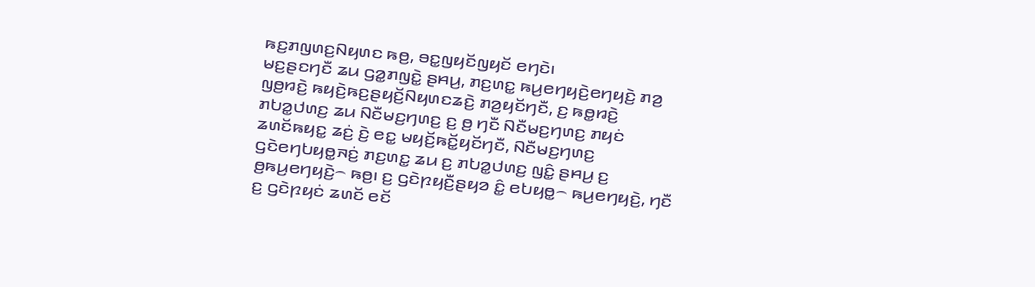ꤒꤢ꤬ꤊꤜꤛꤢ꤬ꤡꤟꤛꤢ ꤒꤥ꤬, ꤋꤢ꤭ꤜꤟꤢꤩꤜꤟꤢꤩ ꤕꤚꤢꤧ꤯
ꤗꤢ꤬ꤔꤢꤚꤢꤪ ꤘꤣ ꤞꤤ꤭ꤊꤜꤢꤧ꤭ ꤔꤌꤣ꤬, ꤊꤢ꤬ꤛꤢ꤭ ꤒꤣ꤬ꤕꤚꤟꤢꤧ꤬ꤕꤚꤟꤢꤧ꤬ ꤊꤤ꤬ ꤜꤥ꤬ꤙꤢꤧ꤬ ꤒꤟꤢꤧ꤬ꤒꤢ꤬ꤔꤟꤢꤩ꤬ꤡꤟꤛꤢꤘꤢꤧ꤬ ꤊꤤ꤬ꤟꤢꤩꤚꤢꤪ, ꤢ꤬ ꤒꤥ꤭ꤙꤢꤧ꤬ ꤊꤝꤤ꤭ꤓꤛꤢ꤬ ꤘꤣ ꤡꤢꤪꤗꤢ꤬ꤚꤛꤢ꤬ ꤢ꤬ ꤥ꤬ ꤚꤢꤪ ꤡꤢꤪꤗꤢ꤬ꤚꤛꤢ꤬ ꤊꤟꤢꤦ ꤘꤛꤢꤩꤒꤟꤢ꤭ ꤘꤢꤦ꤬ ꤢꤧ꤬ ꤕꤢ꤭ ꤗꤟꤢꤩ꤬ꤒꤢꤩ꤭ꤟꤢꤩꤚꤢꤪ, ꤡꤢꤪꤗꤢ꤬ꤚꤛꤢ꤬ ꤞꤢꤧꤕꤚꤝꤟꤥ꤭ꤏꤢꤦ꤬ ꤊꤢ꤬ꤛꤢ꤭ ꤘꤣ ꤢ꤬ ꤊꤝꤤ꤭ꤓꤛꤢ꤬ ꤜꤢꤨ꤭ ꤔꤌꤣ꤬ ꤢ꤬ ꤥ꤬ꤒꤣ꤬ꤕꤚꤟꤢꤧ꤬꤮ ꤒꤥ꤬꤯ ꤢ꤬ ꤞꤢꤧꤐꤟꤢꤪ꤬ꤔꤟꤤ ꤢꤨ꤭ ꤕꤝꤟꤥ꤭꤮ ꤒꤣ꤬ꤕꤚꤟꤢꤧ꤬, ꤚꤢꤪ ꤢ꤬ ꤞꤢꤧꤐꤟꤢꤦ ꤘꤛꤢꤩ ꤕꤢꤩ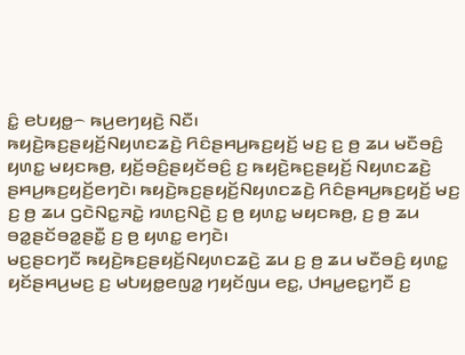ꤢꤨ꤭ ꤕꤝꤟꤥ꤭꤮ ꤒꤣ꤬ꤕꤚꤟꤢꤧ꤬ ꤡꤢꤪ꤯
ꤒꤟꤢꤧ꤬ꤒꤢ꤬ꤔꤟꤢꤩ꤬ꤡꤟꤛꤢꤘꤢꤧ꤬ ꤖꤢꤨꤔꤌꤣ꤬ꤒꤢ꤬ꤟꤢꤩ꤬ ꤗꤢ꤬ ꤢ꤬ ꤥ꤬ ꤘꤣ ꤗꤢꤪꤋꤢꤨ꤬ ꤟꤛꤢ꤭ ꤗꤟꤢꤒꤥ꤬, ꤟꤢꤩ꤬ꤋꤢꤨ꤬ꤔꤟꤢꤩꤋꤢꤨ꤬ ꤢ꤬ ꤒꤟꤢꤧ꤬ꤒꤢ꤬ꤔꤟꤢꤩ꤬ ꤡꤟꤛꤢꤘꤢꤧ꤬ ꤔꤌꤣ꤬ꤒꤢ꤬ꤟꤢꤩ꤬ꤕꤚꤢꤧ꤯ ꤒꤟꤢꤧ꤬ꤒꤢ꤬ꤔꤟꤢꤩ꤬ꤡꤟꤛꤢꤘꤢꤧ꤬ ꤖꤢꤨꤔꤌꤣ꤬ꤒꤢ꤬ꤟꤢꤩ꤬ ꤗꤢ꤬ ꤢ꤬ ꤥ꤬ ꤘꤣ ꤞꤢꤧꤡꤢ꤭ꤏꤢꤧ꤭ ꤙꤛꤢ꤬ꤡꤢꤧ꤬ ꤢ꤬ ꤥ꤬ ꤟꤛꤢ꤭ ꤗꤟꤢꤒꤥ꤬, ꤢ꤬ ꤥ꤬ ꤘꤣ ꤋꤤ꤭ꤔꤢꤩꤋꤤ꤭ꤔꤢꤪ꤭ ꤢ꤬ ꤥ꤬ ꤟꤛꤢ꤭ ꤕꤚꤢꤧ꤯
ꤗꤢ꤬ꤔꤢꤚꤢꤪ ꤒꤟꤢꤧ꤬ꤒꤢ꤬ꤔꤟꤢꤩ꤬ꤡꤟꤛꤢꤘꤢꤧ꤬ ꤘꤣ ꤢ꤬ ꤥ꤬ ꤘꤣ ꤗꤢꤪꤋꤢꤨ꤬ ꤟꤛꤢ꤭ ꤟꤢꤩꤔꤌꤣ꤬ꤗꤢ꤬ ꤢ꤬ ꤗꤝꤟꤥ꤭ꤕꤜꤤ꤭ ꤚꤟꤢꤩꤜꤣ ꤕꤢ꤭, ꤓꤌꤣ꤭ꤕꤢ꤭ꤚꤢꤪ ꤢ꤬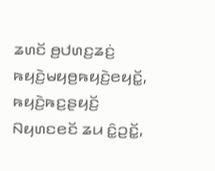ꤘꤛꤢꤩ ꤥ꤬ꤓꤛꤢ꤬ꤘꤢꤦ꤬ ꤒꤟꤢꤧ꤬ꤗꤟꤥ꤬ꤒꤟꤢꤧ꤬ꤕꤟꤢꤩ꤭, ꤒꤟꤢꤧ꤬ꤒꤢ꤬ꤔꤟꤢꤩ꤬ ꤡꤟꤛꤢꤕꤢꤩ ꤘꤣ ꤢꤨ꤭ꤑꤢꤩ꤭,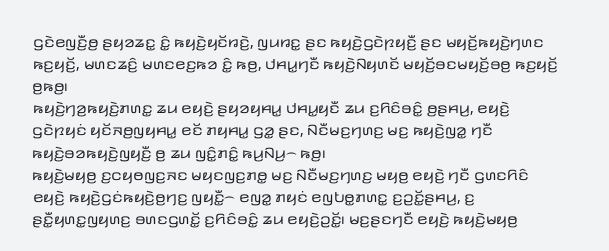ꤞꤢꤧꤕꤜꤢꤪ꤬ꤥ꤬ ꤔꤟꤤꤘꤢ꤭ ꤢꤨ꤭ ꤒꤟꤢꤧ꤬ꤟꤢꤩꤙꤢꤧ꤬, ꤜꤣꤙꤢ꤭ ꤔꤢ ꤒꤟꤢꤧ꤬ꤞꤢꤧꤐꤟꤢꤪ꤬ ꤔꤢ ꤗꤟꤢꤩ꤬ꤒꤟꤢꤧ꤬ꤚꤛꤢ ꤒꤢ꤬ꤟꤢꤩ꤬, ꤗꤛꤢꤘꤢꤨ꤬ ꤗꤛꤢꤕꤢ꤬ꤒꤤ ꤢꤨ꤭ ꤒꤥ꤬, ꤓꤌꤣ꤭ꤚꤢꤪ ꤒꤟꤢꤧ꤬ꤡꤟꤛꤢꤩ ꤗꤟꤢꤩ꤬ꤋꤢꤗꤟꤢꤩ꤬ꤋꤥ꤬ ꤒꤢ꤬ꤟꤢꤩ꤬ ꤥ꤬ꤒꤥ꤬꤯
ꤒꤟꤢꤧ꤬ꤚꤤ꤬ꤒꤟꤢꤧ꤬ꤊꤛꤢ꤭ ꤘꤣ ꤕꤟꤢꤧ꤬ ꤔꤟꤤꤟꤌꤣ꤭ ꤓꤌꤣ꤭ꤟꤢꤪ ꤘꤣ ꤢ꤬ꤖꤢꤨꤋꤢꤨ꤭ ꤥ꤬ꤔꤌꤣ꤬, ꤕꤟꤢꤧ꤬ ꤞꤢꤧꤐꤟꤢꤦ ꤟꤢꤩꤏꤥ꤬ꤜꤟꤌꤣ꤭ ꤕꤢꤩ ꤊꤟꤌꤣ꤭ ꤞꤤ꤭ ꤔꤢ, ꤡꤢꤪꤗꤢ꤬ꤚꤛꤢ꤬ ꤗꤢ꤬ ꤒꤟꤢꤧ꤬ꤜꤤ꤭ ꤚꤢꤪ ꤒꤟꤢꤧ꤬ꤋꤤꤒꤟꤢꤧ꤬ꤜꤟꤢꤪ꤬ ꤥ꤬ ꤘꤣ ꤜꤢꤨ꤭ꤊꤢꤨ꤭ ꤒꤣ꤬ꤡꤣ꤬꤮ ꤒꤥ꤬꤯
ꤒꤟꤢꤧ꤬ꤗꤟꤥ꤬ ꤢ꤬ꤍꤟꤥꤜꤢ꤬ꤏꤢ ꤗꤟꤢꤜꤢ꤬ꤊꤥ꤭ ꤗꤢ꤬ ꤡꤢꤪꤗꤢ꤬ꤚꤛꤢ꤬ ꤗꤟꤥ꤬ ꤕꤟꤢꤧ꤬ ꤚꤢꤪ ꤞꤛꤢꤖꤢꤨ ꤕꤟꤢꤧ꤬ ꤒꤟꤢꤧ꤬ꤞꤢꤦꤒꤟꤢꤧ꤬ꤥ꤬ꤚꤢ꤬ ꤜꤟꤢꤪ꤭꤮ ꤕꤜꤤ꤭ ꤊꤟꤢꤦ ꤕꤜꤝꤥ꤭ꤊꤛꤢ꤭ ꤢ꤬ꤑꤢꤩ꤭ꤔꤌꤣ꤬, ꤢ꤬ ꤔꤢꤪ꤭ꤟꤛꤢ꤭ꤜꤟꤛꤢ꤬ ꤋꤛꤢꤞꤛꤢꤩ꤭ ꤢ꤬ꤖꤢꤨꤋꤢꤨ꤭ ꤘꤣ ꤕꤟꤢꤧ꤬ꤑꤢꤩ꤭꤯ ꤗꤢ꤬ꤔꤢꤚꤢꤪ ꤕꤟꤢꤧ꤬ ꤒꤟꤢꤧ꤬ꤗꤟꤥ꤬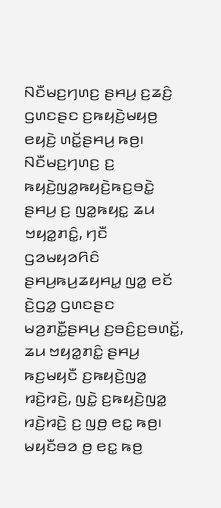ꤡꤢꤪꤗꤢ꤬ꤚꤛꤢ꤬ ꤔꤌꤣ꤬ ꤢ꤬ꤘꤢꤨ꤬ ꤞꤛꤢꤔꤢ ꤢ꤬ꤒꤟꤢꤧ꤬ꤗꤟꤥ꤬ ꤕꤟꤢꤧ꤬ ꤛꤢꤩ꤭ꤔꤌꤣ꤬ ꤒꤥ꤬꤯
ꤡꤢꤪꤗꤢ꤬ꤚꤛꤢ꤬ ꤢ꤬ ꤒꤟꤢꤧ꤬ꤜꤤ꤭ꤒꤟꤢꤧ꤬ꤒꤢ꤬ꤋꤢꤧ꤭ ꤔꤌꤣ꤬ ꤢ꤬ ꤜꤤ꤭ꤒꤟꤢ꤭ ꤘꤣ ꤠꤟꤤ꤭ꤊꤢꤨ꤭, ꤚꤢꤪ ꤞꤤꤗꤟꤤꤖꤢꤨ ꤔꤌꤣ꤬ꤒꤣ꤬ꤘꤟꤌꤣ꤭ ꤜꤤ꤭ ꤕꤢꤩ ꤢꤧ꤬ꤞꤤ꤭ ꤞꤛꤢꤔꤢ ꤗꤤ꤬ꤊꤢꤪ꤭ꤔꤌꤣ꤬ ꤢ꤬ꤋꤢꤨ꤬ꤢ꤬ꤋꤛꤢꤩ꤭, ꤘꤣ ꤠꤟꤤ꤭ꤊꤢꤨ꤭ ꤔꤌꤣ꤬ ꤒꤢ꤬ꤗꤟꤢꤪ ꤢ꤬ꤒꤟꤢꤧ꤬ꤜꤤ꤭ ꤙꤢꤧ꤬ꤙꤢꤧ꤬, ꤜꤢꤧ꤭ ꤢ꤬ꤒꤟꤢꤧ꤬ꤜꤤ꤭ ꤙꤢꤧ꤬ꤙꤢꤧ꤬ ꤢ꤬ ꤜꤥ꤬ ꤕꤢ꤭ ꤒꤥ꤬꤯
ꤗꤟꤢꤪꤋꤤ ꤥ꤬ ꤕꤢ꤭ ꤒꤥ꤬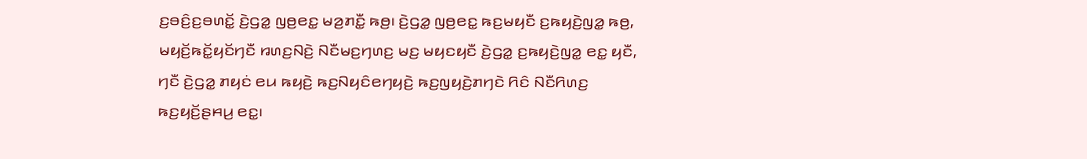ꤢ꤬ꤋꤢꤨ꤬ꤢ꤬ꤋꤛꤢꤩ꤭ ꤢꤧ꤬ꤞꤤ꤭ ꤜꤥ꤬ꤕꤢ꤭ ꤗꤤ꤬ꤊꤢꤪ꤭ ꤒꤥ꤬꤯ ꤢꤧ꤬ꤞꤤ꤭ ꤜꤥ꤬ꤕꤢ꤭ ꤒꤢ꤬ꤗꤟꤢꤪ ꤢ꤬ꤒꤟꤢꤧ꤬ꤜꤤ꤭ ꤒꤥ꤬, ꤗꤟꤢꤩ꤬ꤒꤢꤩ꤭ꤟꤢꤩꤚꤢꤪ ꤙꤛꤢ꤬ꤡꤢꤧ꤬ ꤡꤢꤪꤗꤢ꤬ꤚꤛꤢ꤬ ꤗꤢ꤬ ꤗꤟꤢꤟꤢꤪ ꤢꤧ꤬ꤞꤤ꤭ ꤢ꤬ꤒꤟꤢꤧ꤬ꤜꤤ꤭ ꤕꤢ꤭ ꤟꤢꤪ, ꤚꤢꤪ ꤢꤧ꤬ꤞꤤ꤭ ꤊꤟꤢꤦ ꤕꤣ ꤒꤟꤢꤧ꤬ ꤒꤢ꤬ꤡꤟꤢꤨꤕꤚꤟꤢꤧ꤬ ꤒꤢ꤬ꤜꤟꤢꤧ꤬ꤊꤚꤢꤧ ꤖꤢꤨ ꤡꤢꤪꤖꤛꤢ꤬ ꤒꤢ꤬ꤟꤢꤩ꤬ꤔꤌꤣ꤬ ꤕꤢ꤭꤯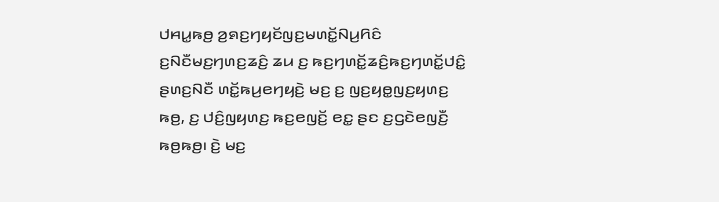ꤓꤌꤣ꤭ꤒꤥ꤬ ꤤ꤬ꤎꤢ꤬ꤚꤟꤢꤩꤜꤢ꤬ꤗꤛꤢꤩ꤭ꤡꤣ꤬ꤖꤢꤨ ꤢ꤬ꤡꤢꤪꤗꤢ꤬ꤚꤛꤢ꤬ꤘꤢꤨ꤬ ꤘꤣ ꤢ꤬ ꤒꤢ꤬ꤚꤛꤢꤩ꤭ꤘꤢꤨ꤬ꤒꤢ꤬ꤚꤛꤢꤩ꤭ꤓꤢꤨ꤭ ꤔꤛꤢ꤬ꤡꤢꤪ ꤛꤢꤩ꤭ꤒꤣ꤬ꤕꤚꤟꤢꤧ꤬ ꤗꤢ꤬ ꤢ꤬ ꤜꤢ꤬ꤟꤥ꤭ꤜꤢ꤬ꤟꤛꤢ꤬ ꤒꤥ꤬, ꤢ꤬ ꤓꤢꤨ꤬ꤜꤟꤛꤢ꤬ ꤒꤢ꤬ꤕꤜꤢꤩ꤬ ꤕꤢ꤭ ꤔꤢ ꤢ꤬ꤞꤢꤧꤕꤜꤢꤪ꤬ ꤒꤥ꤬ꤒꤥ꤬꤯ ꤢꤧ꤬ ꤗꤢ꤬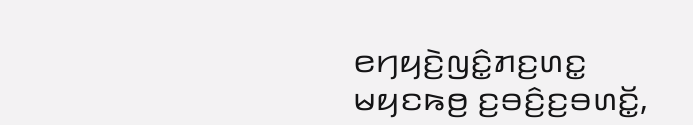ꤕꤚꤟꤢꤧ꤬ꤜꤢꤨ꤭ꤊꤢ꤬ꤛꤢ꤭ ꤗꤟꤢꤒꤥ꤬ ꤢ꤬ꤋꤢꤨ꤬ꤢ꤬ꤋꤛꤢꤩ꤭,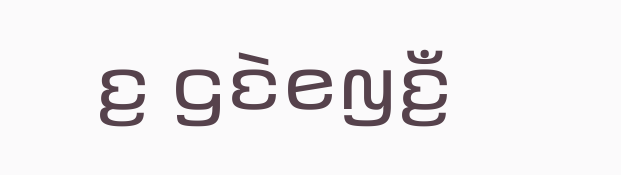ꤢ꤬ ꤞꤢꤧꤕꤜꤢꤪ꤬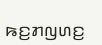ꤒꤢ꤬ꤊꤜꤛꤢ꤬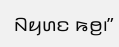ꤡꤟꤛꤢ ꤒꤥ꤬꤯”